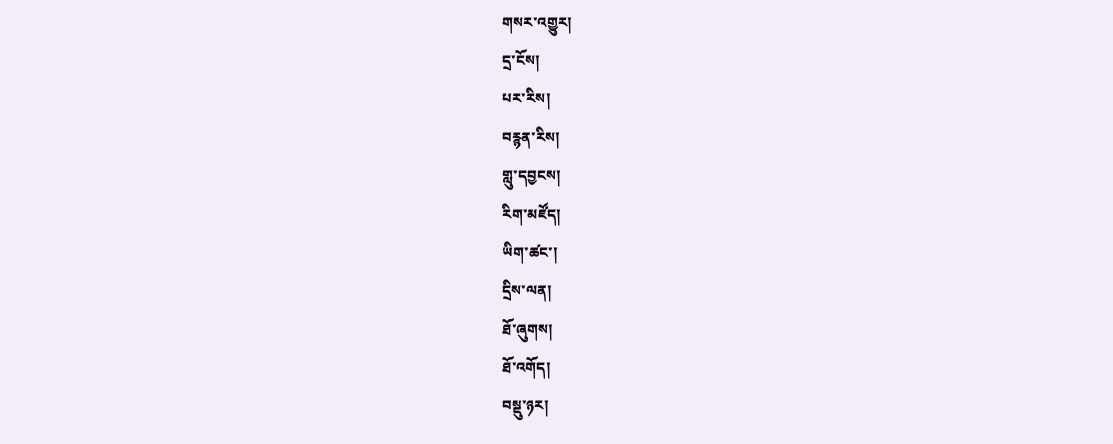གསར་འགྱུར།
དྲ་ངོས།
པར་རིས།
བརྙན་རིས།
གླུ་དབྱངས།
རིག་མཛོད།
ཡིག་ཚང་།
དྲིས་ལན།
ཐོ་ཞུགས།
ཐོ་འགོད།
བསྡུ་ཉར།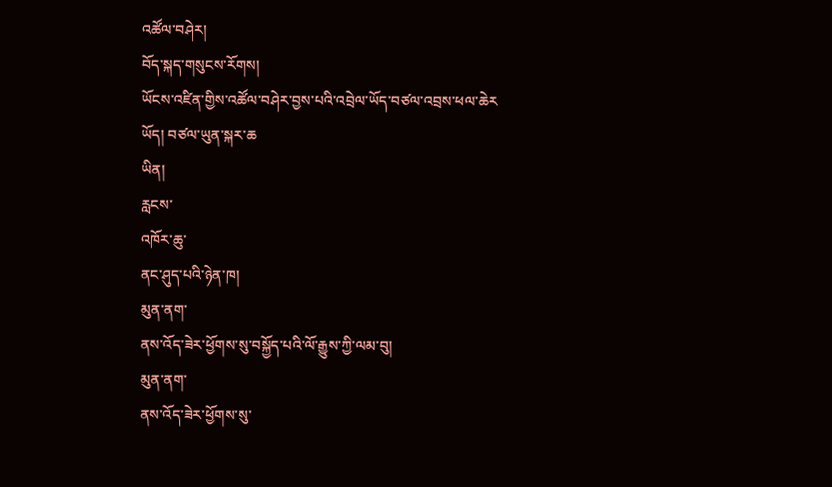འཚོལ་བཤེར།
བོད་སྐད་གསུངས་རོགས།
ཡོངས་འཛིན་གྱིས་འཚོལ་བཤེར་བྱས་པའི་འབྲེལ་ཡོད་བཙལ་འབྲས་ཕལ་ཆེར
ཡོད། བཙལ་ཡུན་སྐར་ཆ
ཡིན།
རླངས་
འཁོར་ཆུ་
ནང་ཤུད་པའི་ཉེན་ཁ།
མུན་ནག་
ནས་འོད་ཟེར་ཕྱོགས་སུ་བསྐྱོད་པའི་ལོ་རྒྱུས་ཀྱི་ལམ་བུ།
མུན་ནག་
ནས་འོད་ཟེར་ཕྱོགས་སུ་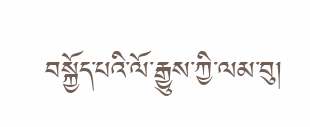བསྐྱོད་པའི་ལོ་རྒྱུས་ཀྱི་ལམ་བུ།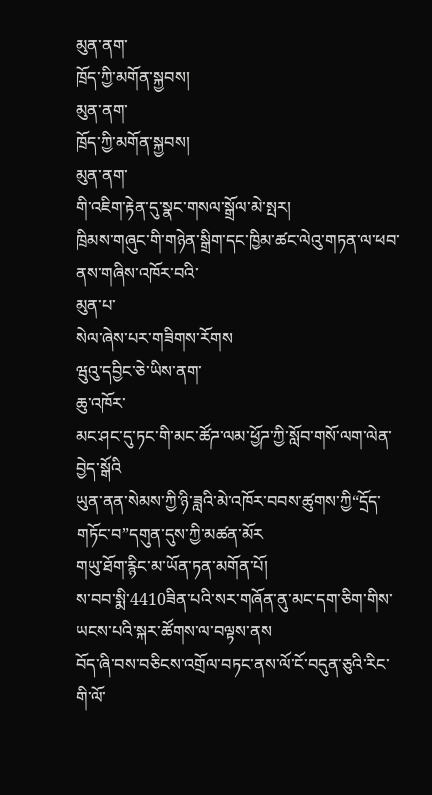མུན་ནག་
ཁྲོད་ཀྱི་མགོན་སྐྱབས།
མུན་ནག་
ཁྲོད་ཀྱི་མགོན་སྐྱབས།
མུན་ནག་
གི་འཇིག་རྟེན་དུ་སྣང་གསལ་སྒྲོལ་མེ་སྤར།
ཁྲིམས་གཞུང་གི་གཉེན་སྒྲིག་དང་ཁྱིམ་ཚང་ལེའུ་གཏན་ལ་ཕབ་ནས་གཞིས་འཁོར་བའི་
མུན་པ་
སེལ་ཞེས་པར་གཟིགས་རོགས
ཝུའུ་དབྱིང་ཅེ་ཡིས་ནག་
ཆུ་འཁོར་
མང་ཤང་དུ་ཏང་གི་མང་ཚོཌ་ལམ་ཕྱོཌ་ཀྱི་སློབ་གསོ་ལག་ལེན་བྱེད་སྒོའི
ཡུན་ནན་སེམས་ཀྱི་ཉི་ཟླའི་མེ་འཁོར་བབས་ཚུགས་ཀྱི“དྲོད་གཏོང་བ”དགུན་དུས་ཀྱི་མཚན་མོར
གཡུ་ཐོག་རྙིང་མ་ཡོན་ཏན་མགོན་པོ།
ས་བབ་སྨི་4410ཟིན་པའི་སར་གཞོན་ནུ་མང་དག་ཅིག་གིས་ཡངས་པའི་སྐར་ཚོགས་ལ་བལྟས་ནས
བོད་ཞི་བས་བཅིངས་འགྲོལ་བཏང་ནས་ལོ་ངོ་བདུན་ཅུའི་རིང་གི་ལོ་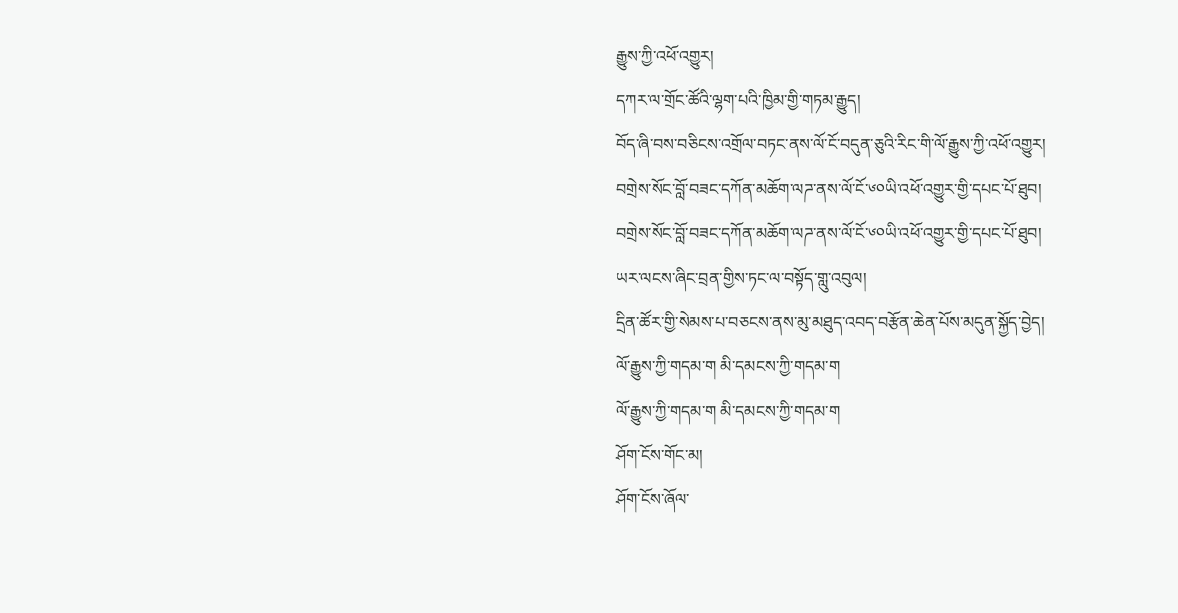རྒྱུས་ཀྱི་འཕོ་འགྱུར།
དཀར་ལ་གྲོང་ཚོའི་ལྷག་པའི་ཁྱིམ་གྱི་གཏམ་རྒྱུད།
བོད་ཞི་བས་བཅིངས་འགྲོལ་བཏང་ནས་ལོ་ངོ་བདུན་ཅུའི་རིང་གི་ལོ་རྒྱུས་ཀྱི་འཕོ་འགྱུར།
བགྲེས་སོང་བློ་བཟང་དཀོན་མཆོག་ལཌ་ནས་ལོ་ངོ་༦༠ཡི་འཕོ་འགྱུར་གྱི་དཔང་པོ་ཐུབ།
བགྲེས་སོང་བློ་བཟང་དཀོན་མཆོག་ལཌ་ནས་ལོ་ངོ་༦༠ཡི་འཕོ་འགྱུར་གྱི་དཔང་པོ་ཐུབ།
ཡར་ལངས་ཞིང་བྲན་གྱིས་ཏང་ལ་བསྟོད་གླུ་འབུལ།
དྲིན་ཚོར་གྱི་སེམས་པ་བཅངས་ནས་མུ་མཐུད་འབད་བརྩོན་ཆེན་པོས་མདུན་སྐྱོད་བྱེད།
ལོ་རྒྱུས་ཀྱི་གདམ་ག མི་དམངས་ཀྱི་གདམ་ག
ལོ་རྒྱུས་ཀྱི་གདམ་ག མི་དམངས་ཀྱི་གདམ་ག
ཤོག་ངོས་གོང་མ།
ཤོག་ངོས་ཞོལ་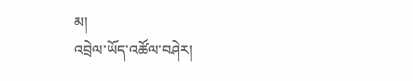མ།
འབྲེལ་ཡོད་འཚོལ་བཤེར།